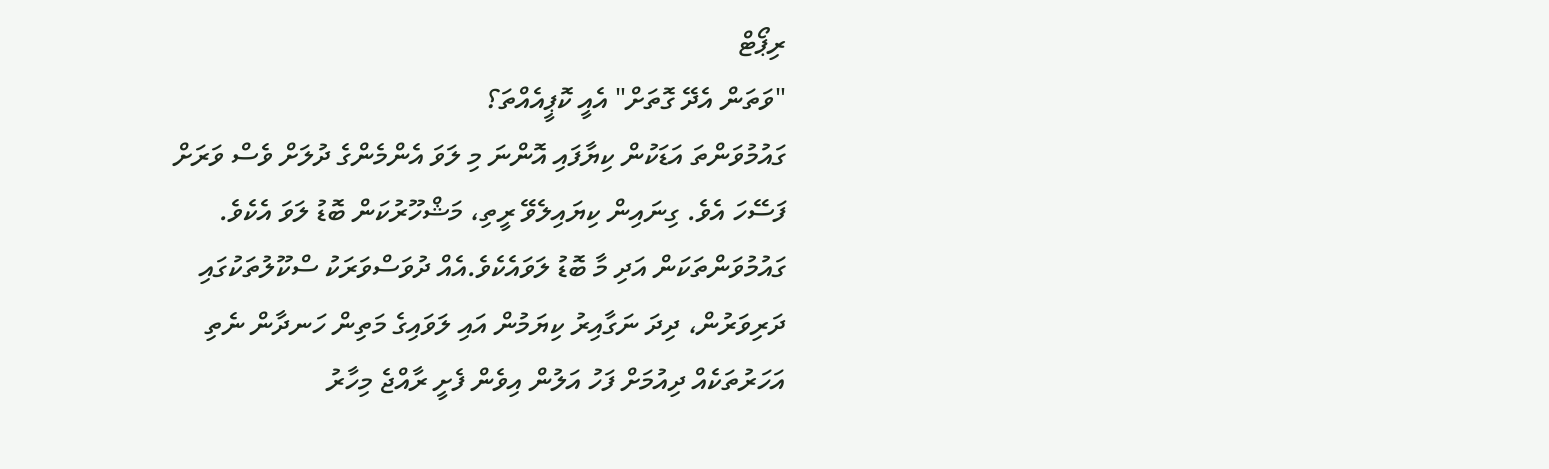ރިޕޯޓް
"ވަތަން އެދޭ ގޮތަށް" އެއީ ކޮޕީއެއްތަ؟
ގައުމުވަންތަ އަޑަކުން ކިޔާފައި އޮންނަ މި ލަވަ އެންމެންގެ ދުލަށް ވެސް ވަރަށް ފަސޭހަ އެވެ. ގިނައިން ކިޔައިލެވޭ ރީތި، މަޝްހޫރުކަން ބޮޑު ލަވަ އެކެވެ. ގައުމުވަންތަކަން އަދި މާ ބޮޑު ލަވައެކެވެ.އެއް ދުވަސްވަރަކު ސްކޫލުތަކުގައި ދަރިވަރުން، ދިދަ ނަގާއިރު ކިޔަމުން އައި ލަވައިގެ މަތިން ހަނދާން ނެތި އަހަރުތަކެއް ދިއުމަށް ފަހު އަލުން އިވެން ފެށީ ރާއްޖެ މިހާރު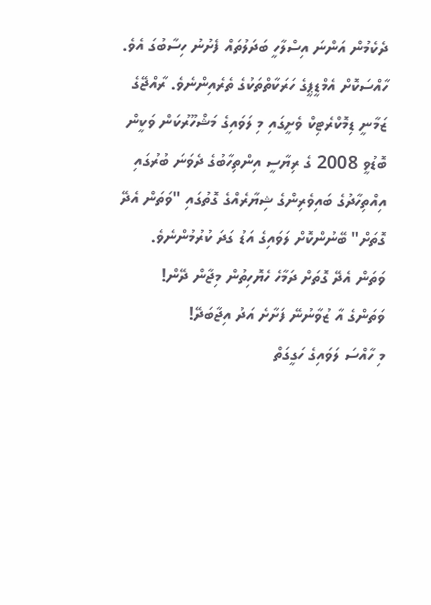ދެކެމުން އަންނަ އިސްލާހީ ބަދަލުތައް ފެށުނު ހިސާބުގަ އެވެ.
ހާއްސަކޮށް އެމްޑީޕީގެ ހަރަކާތްތަކުގެ ތެރެއިންނެވެ. ރާއްޖޭގެ ޒަމާނީ ޑިމޮކްރެޓިކް ވެށީގައި މި ލަވައިގެ މަޝްހޫރުކަން ވަކީން ބޮޑުވީ 2008 ގެ ރިޔާސީ އިންތިހާބުގެ ދެވަނަ ބުރުގައި އިއްތިހާދުގެ ބައިވެރިންގެ ޝިޔާރެއްގެ ގޮތުގައި "ވަތަން އެދޭ ގޮތަށް" ބޭނުންކޮށް ލަވައިގެ އަޑު ގަދަ ކުރުމުންނެވެ.
ވަތަން އެދޭ ގޮތަށް ދަމާހެ ހެޔޮހިތުން މިޖާން ދޭން!
ވަތަންގެ އާ ޒުވާނުނޭ ފަށާށެ އަދު އިޖާބަދޭ!
މި ހާއްސަ ލަވައިގެ ހަގީގަތް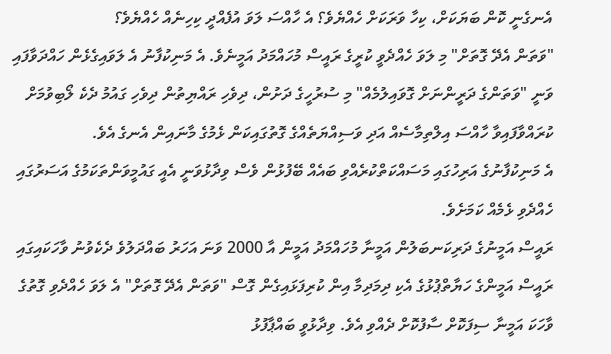އެނގެނީ ކޮން ބަޔަކަށް، ކިހާ ވަރަކަށް ހެއްޔެވެ؟ އެ ހާއްސަ ލަވަ އުފެއްދީ ކިހިނެއް ހެއްޔެވެ؟
"ވަތަން އެދޭ ގޮތަށް" މި ލަވަ ހެއްދެވީ ކުރީގެ ރައީސް މުހައްމަދު އަމީނެވެ. އެ މަނިކުފާނު އެ ލަވައިގެޅެން ހައްދަވާފައި ވަނީ "ވަތަންގެ ދަރީންނަށް ގޮވައިލުމެއް" މި ސުރުހީގެ ދަށުން، ދިވެހި ރައްޔިތުން ދިވެހި ގައުމު ދެކެ ލޯބިވުމަށް ކުރައްވާފައިވާ ހާއްސަ އިލްތިމާސެއް އަދި ވަސިއްޔަތެއްގެ ގޮތުގައިކަން ޅެމުގެ މާނައިން އެނގެ އެވެ.
އެ މަނިކުފާނުގެ އަރިހުގައި މަސައްކަތްކުރެއްވި ބައެއް ބޭފުޅުން ވެސް ވިދާޅުވަނީ އެއީ ގައުމީވަންތަކަމުގެ އަސަރުގައި ހެއްދެވި ޅެމެއް ކަމަށެވެ.
ރައީސް އަމީނުގެ ދަރިކަނބަލުން އަމީނާ މުހައްމަދު އަމީން އާ 2000 ވަނަ އަހަރު ބައްދަލުވެ ދެކެވުނު ވާހަކައިގައި ރައީސް އަމީންގެ ހަޔާތްޕުޅުގެ އެކި ދިމަދިމާ އިން ކުރިފަޅައިގެން ގޮސް "ވަތަން އެދޭ ގޮތަށް" އެ ލަވަ ހެއްދެވި ގޮތުގެ ވާހަކަ އަމީނާ ސިފަކޮށް ސާފުކޮށް ދެއްވި އެވެ. ވިދާޅުވީ ބައްޕާފުޅު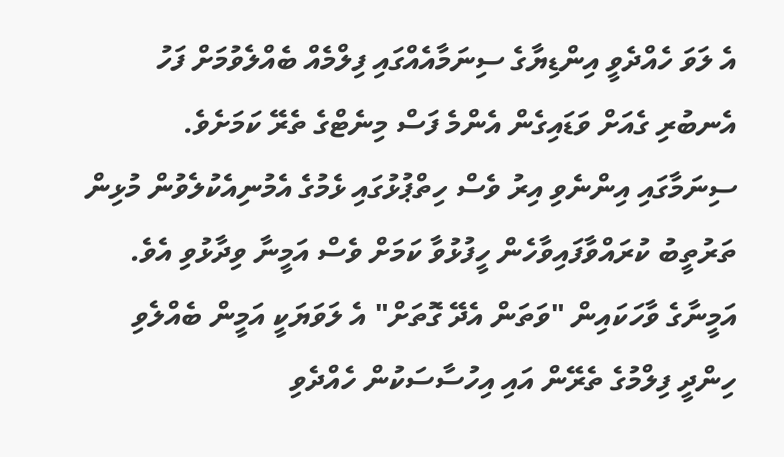އެ ލަވަ ހެއްދެވީ އިންޑިޔާގެ ސިނަމާއެއްގައި ފިލްމެއް ބެއްލެވުމަށް ފަހު އެނބުރި ގެއަށް ވަޑައިގެން އެންމެ ފަސް މިނެޓްގެ ތެރޭ ކަމަށެވެ. ސިނަމާގައި އިންނެވި އިރު ވެސް ހިތްޕުޅުގައި ޅެމުގެ އެމުނިއެކުލެވުން މުޅިން ތަރުތީބު ކުރައްވާފައިވާހެން ހީފުޅުވާ ކަމަށް ވެސް އަމީނާ ވިދާޅުވި އެވެ.
އަމީނާގެ ވާހަކައިން "ވަތަން އެދޭ ގޮތަށް" އެ ލަވަޔަކީ އަމީން ބެއްލެވި ހިންދީ ފިލްމުގެ ތެރޭން އައި އިހުސާސަކުން ހެއްދެވި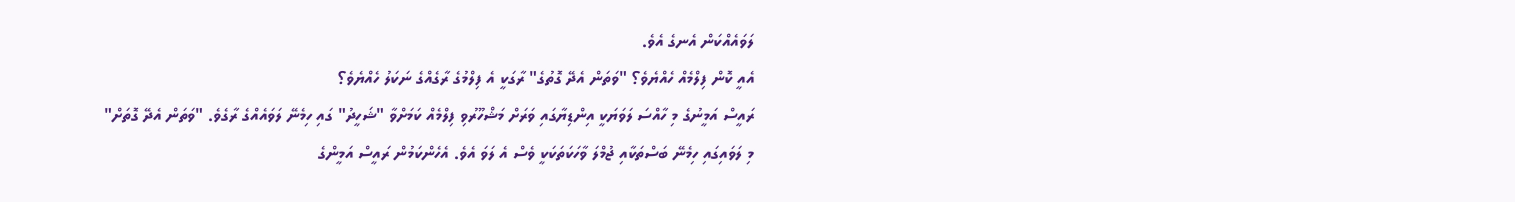ލަވައެއްކަން އެނގެ އެވެ.
އެއީ ކޮން ފިލްމެއް ހެއްޔެވެ؟ "ވަތަން އެދޭ ގޮތުގެ" ރާގަކީ އެ ފިލްމުގެ ރާގެއްގެ ނަކަލު ހެއްޔެވެ؟
ރައީސް އަމީނުގެ މި ހާއްސަ ލަވަޔަކީ އިންޑިޔާގައި ވަރަށް މަޝްހޫރުވި ފިލްމެއް ކަމަށްވާ "ޝަހީދު" ގައި ހިމެނޭ ލަވައެއްގެ ރާގެވެ. "ވަތަން އެދޭ ގޮތަށް" މި ލަވައިގައި ހިމެނޭ ބަސްތަކާއި ޖުމްލަ ވާހަކަތަކަކީ ވެސް އެ ލަވަ އެވެ. އެހެންކަމުން ރައީސް އަމީންގެ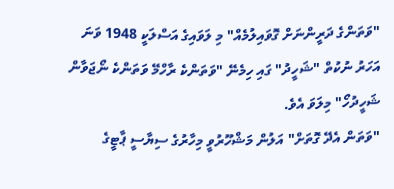"ވަތަންގެ ދަރީންނަށް ގޮވައިލުމެއް" މި ލަވައިގެ އަސްލަކީ 1948 ވަނަ އަހަރު ނުކުތް "ޝަހީދު" ގައި ހިމެނޭ "ވަތަންކެ ރާހްމޭ ވަތަންކެ ނޯޖަވާން ޝަހީދުހޯ" މިލަވަ އެވެ.
"ވަތަން އެދޭ ގޮތަށް" އަލުން މަޝްހޫރުވީ މިހާރުގެ ސިޔާސީ ޕާޓީގެ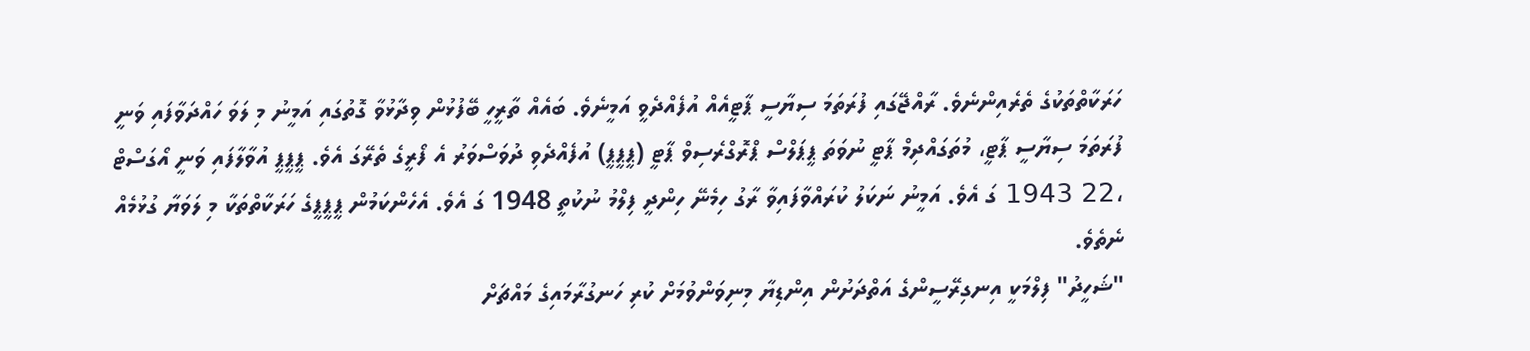ހަރަކާތްތަކުގެ ތެރެއިންނެވެ. ރާއްޖޭގައި ފުރަތަމަ ސިޔާސީ ޕާޓީއެއް އުފެއްދެވީ އަމީނެވެ. ބައެއް ތާރީހީ ބޭފުޅުން ވިދާޅުވާ ގޮތުގައި އަމީނު މި ލަވަ ހައްދަވާފައި ވަނީ ފުރަތަމަ ސިޔާސީ ޕާޓީ، މުތަގައްދިމް ޕާޓީ ނުވަތަ ޕީޕަލްސް ޕްރޮގްރެސިވް ޕާޓީ (ޕީޕީޕީ) އުފެއްދެވި ދުވަސްވަރު އެ ފޯރީގެ ތެރޭގަ އެވެ. ޕީޕީޕީ އުވާލާފައި ވަނީ އޯގަސްޓް ،22 1943 ގަ އެވެ. އަމީނު ނަކަލު ކުރައްވާފައިވާ ރާގު ހިމެނޭ ހިންދީ ފިލްމު ނުކުތީ 1948 ގަ އެވެ. އެހެންކަމުން ޕީޕީޕީގެ ހަރަކާތްތަކާ މި ލަވަޔާ ގުޅުމެއް ނެތެވެ.
"ޝަހީދު" ފިލްމަކީ އިނގިރޭސީންގެ އަތްދަށުން އިންޑިޔާ މިނިވަންވުމަށް ކުރި ހަނގުރާމައިގެ މައްޗަށް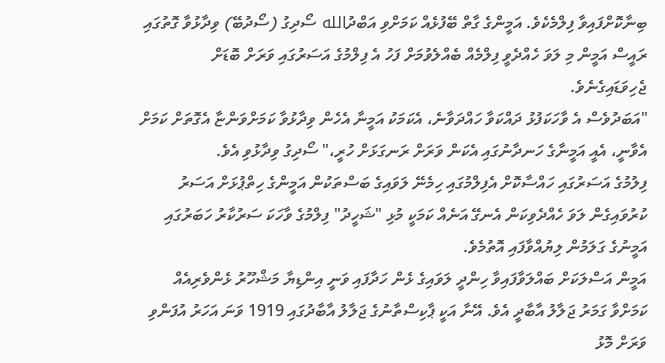ބިނާކޮށްފައިވާ ފިލްމެކެވެ. އަމީންގެ ގާތް ބޭފުޅެއް ކަމަށްވި އަބްދުالله ސޯދިގު (ސޯދުބޭ) ވިދާޅުވާ ގޮތުގައި ރައީސް އަމީން މި ލަވަ ހެއްދެވީ ފިލްމެއް ބެއްލެވުމަށް ފަހު އެ ފިލްމުގެ އަސަރުގައި ވަރަށް ބޮޑަށް ޖެހިވަޑައިގެނެވެ.
"އަބަދުވެސް އެ ވާހަކަފުޅު ދައްކަވާ ހައްދަވާނެ، އެކަމަކު އަމީނާ އެހެން ވިދާޅުވާ ކަމަށްވަންޏާ އެގޮތަށް ކަމަށް އެވާނީ، އެއީ އަމީނާގެ ހަނދާނުގައި އެކަން ވަރަށް ރަނގަޅަށް ހުރީ،" ސޯދިގު ވިދާޅުވި އެވެ.
ފިލުމުގެ އަސަރުގައި ހައްސާކޮށް އެފިލްމުގައި ހިމެނޭ ލަވައިގެ ބަސްތަކުން އަމީންގެ ހިތްޕުޅަށް އަސަރު ކުރުވައިގެން ލަވަ ހެއްދެވިކަން އެނގޭ އަނެއް ކަމަކީ މުޅި "ޝަހީދު" ފިލްމުގެ ވާހަކަ ސަރުކާރު ހަބަރުގައި އަމީނުގެ ގަލަމުން ލިޔުއްވާފައި އޮތުމެވެ.
އަމީން އަސްލަކަށް ބައްލަވާފައިވާ ހިންދީ ލަވައިގެ ޅެން ހަދާފައި ވަނީ އިންޑިޔާ މަޝްހޫރު ޅެންވެރިއެއް ކަމަށްވާ ގަމަރު ޖަލާލު އާބާދީ އެވެ. އޭނާ އަކީ ޕާކިސްތާނުގެ ޖަލާލު އާބާދުގައި 1919 ވަނަ އަހަރު އުފަންވި ވަރަށް މޮޅު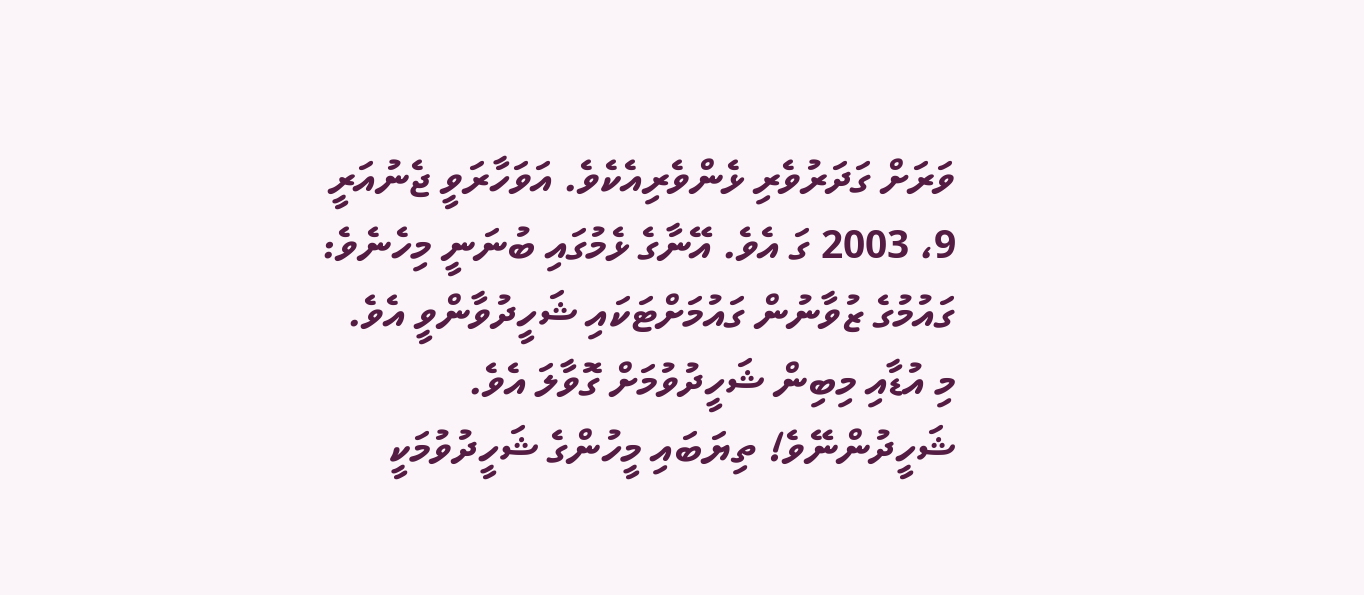ވަރަށް ގަދަރުވެރި ޅެންވެރިއެކެވެ. އަވަހާރަވީ ޖެނުއަރީ 9، 2003 ގަ އެވެ. އޭނާގެ ޅެމުގައި ބުނަނީ މިހެނެވެ:
ގައުމުގެ ޒުވާނުން ގައުމަށްޓަކައި ޝަހީދުވާންވީ އެވެ.
މި އުޑާއި މިބިން ޝަހީދުވުމަށް ގޮވާލަ އެވެ.
ޝަހީދުންނޭވެ! ތިޔަބައި މީހުންގެ ޝަހީދުވުމަކީ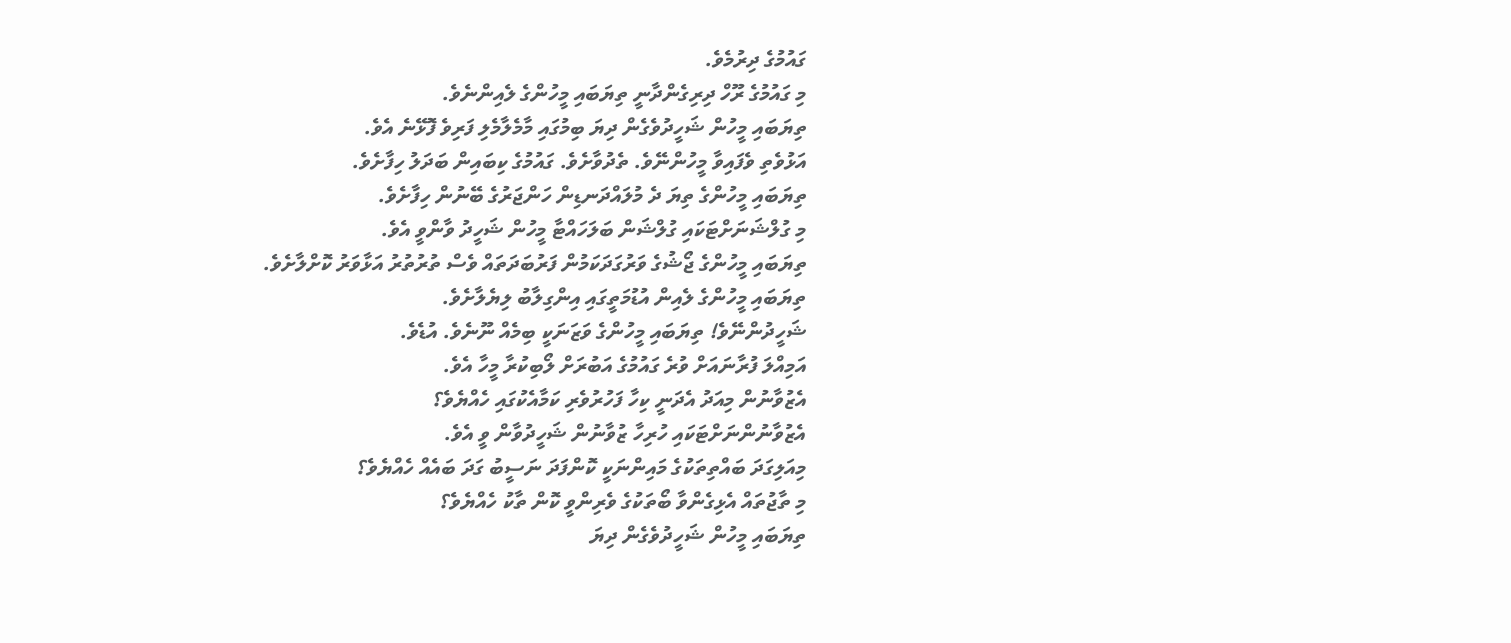ގައުމުގެ ދިރުމެވެ.
މި ގައުމުގެ ރޫހް ދިރިގެންދާނީ ތިޔަބައި މީހުންގެ ލެއިންނެވެ.
ތިޔަބައި މީހުން ޝަހީދުވެގެން ދިޔަ ބިމުގައި މާމެލާމެލި ފަރިވެ ފޮޅޭނެ އެވެ.
އަޅުވެތި ވެފައިވާ މީހުންނޭވެ. ތެދުވާށެވެ. ގައުމުގެ ކިބައިން ބަދަލު ހިފާށެވެ.
ތިޔަބައި މީހުންގެ ތިޔަ ދެ މުލައްދަނޑިން ހަންޖަރުގެ ބޭނުން ހިފާށެވެ.
މި ގުލްޝަނަށްޓަކައި ގުލްޝަން ބަލަހައްޓާ މީހުން ޝަހީދު ވާންވީ އެވެ.
ތިޔަބައި މީހުންގެ ޖޯޝުގެ ވަރުގަދަކަމުން ފަރުބަދަތައް ވެސް ތުރުތުރު އަޅާވަރު ކޮށްލާށެވެ.
ތިޔަބައި މީހުންގެ ލެއިން އުޑުމަތީގައި އިންގިލާބު ލިޔެލާށެވެ.
ޝަހީދުންނޭވެ! ތިޔަބައި މީހުންގެ ވަޒަނަކީ ބިމެއް ނޫނެވެ. އުޑެވެ.
އަމިއްލަ ފުރާނައަށް ވުރެ ގައުމުގެ އަބުރަށް ލޯބިކުރާ މީހާ އެވެ.
އެޒުވާނުން މިއަދު އެދަނީ ކިހާ ފަހުރުވެރި ކަމާއެކުގައި ހެއްޔެވެ؟
އެޒުވާނުންނަށްޓަކައި ހުރިހާ ޒުވާނުން ޝަހީދުވާން ވީ އެވެ.
މިއަލިގަދަ ބައްތިތަކުގެ މައިންނަކީ ކޮންފަދަ ނަސީބު ގަދަ ބައެއް ހެއްޔެވެ؟
މި ތާޖުތައް އެޅިގެންވާ ބޯތަކުގެ ވެރިންވީ ކޮން ތާކު ހެއްޔެވެ؟
ތިޔަބައި މީހުން ޝަހީދުވެގެން ދިޔަ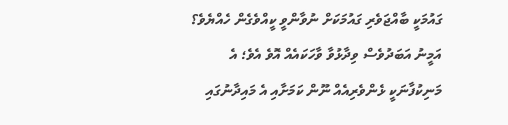ގައުމަކީ ބާއްޖަވެރި ގައުމަކަށް ނުވާންވީ ކީއްވެގެން ހެއްޔެވެ؟
އަމީނު އަބަދުވެސް ވިދާޅުވާ ވާހަކައެއް އޮވެ އެވެ؛ އެ މަނިކުފާނަކީ ޅެންވެރިއެއް ނޫން ކަމަށާއި އެ މައިދާނުގައި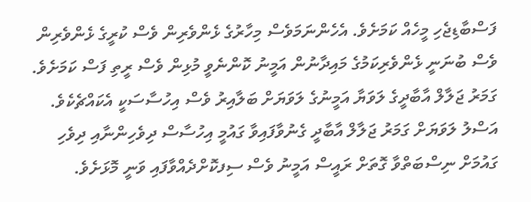ފަސްބާޑިޖެހި މީހެއް ކަމަށެވެ. އެހެންނަމަވެސް މިހާރުގެ ޅެންވެރިން ވެސް ކުރީގެ ޅެންވެރިން ވެސް ބުނަނީ ޅެންވެރިކަމުގެ މައިދާނުން އަމީނު ކޮންނެވީ މުޅިން ވެސް ރީތި ފަސް ކަމަށެވެ.
ގަމަރު ޖަލާލް އާބާދީގެ ލަވަޔާ އަމީނުގެ ލަވަޔަށް ބަލާއިރު ވެސް އިހުސާސަކީ އެކައްޗެކެވެ. އަސްލު ލަވަޔަށް ގަމަރު ޖަލާލް އާބާދީ ގެނުވާފައިވާ ގައުމީ އިހުސާސް ދިވެހިންނާއި ދިވެހި ގައުމަށް ނިސްބަތްވާ ގޮތަށް ރައީސް އަމީނު ވެސް ސިފކޮށްދެއްވާފައި ވަނީ މޮޅަށެވެ.